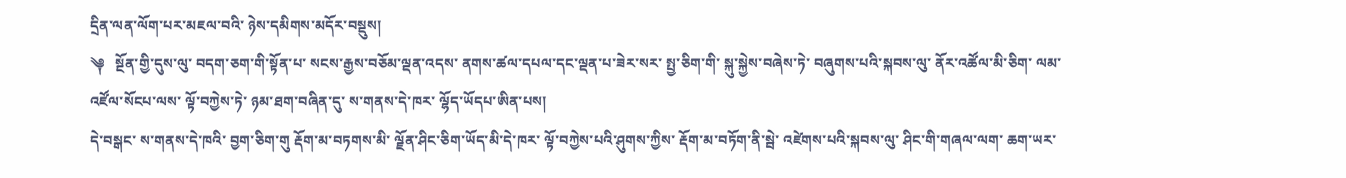དྲིན་ལན་ལོག་པར་མཇལ་བའི་ ཉེས་དམིགས་མདོར་བསྡུས།
༆   སྔོན་གྱི་དུས་ལུ་ བདག་ཅག་གི་སྟོན་པ་ སངས་རྒྱས་བཅོམ་ལྡན་འདས་ ནགས་ཚལ་དཔལ་དང་ལྡན་པ་ཟེར་སར་ སྤྱ་ཅིག་གི་ སྐུ་སྐྱེས་བཞེས་ཏེ་ བཞུགས་པའི་སྐབས་ལུ་ ནོར་འཚོལ་མི་ཅིག་ ལམ་འཛོལ་སོངཔ་ལས་ ལྟོ་བཀྱེས་ཏེ་ ཉམ་ཐག་བཞིན་དུ་ ས་གནས་དེ་ཁར་ ལྷོད་ཡོདཔ་ཨིན་པས།
དེ་བསྒང་ ས་གནས་དེ་ཁའི་ བྱག་ཅིག་གུ རྡོག་མ་བཏགས་མི་ ལྗོན་ཤིང་ཅིག་ཡོད་མི་དེ་ཁར་ ལྟོ་བཀྱེས་པའི་ཤུགས་ཀྱིས་ རྡོག་མ་བཏོག་ནི་སྦེ་ འཛེགས་པའི་སྐབས་ལུ་ ཤིང་གི་གཞལ་ལག་ ཆག་ཡར་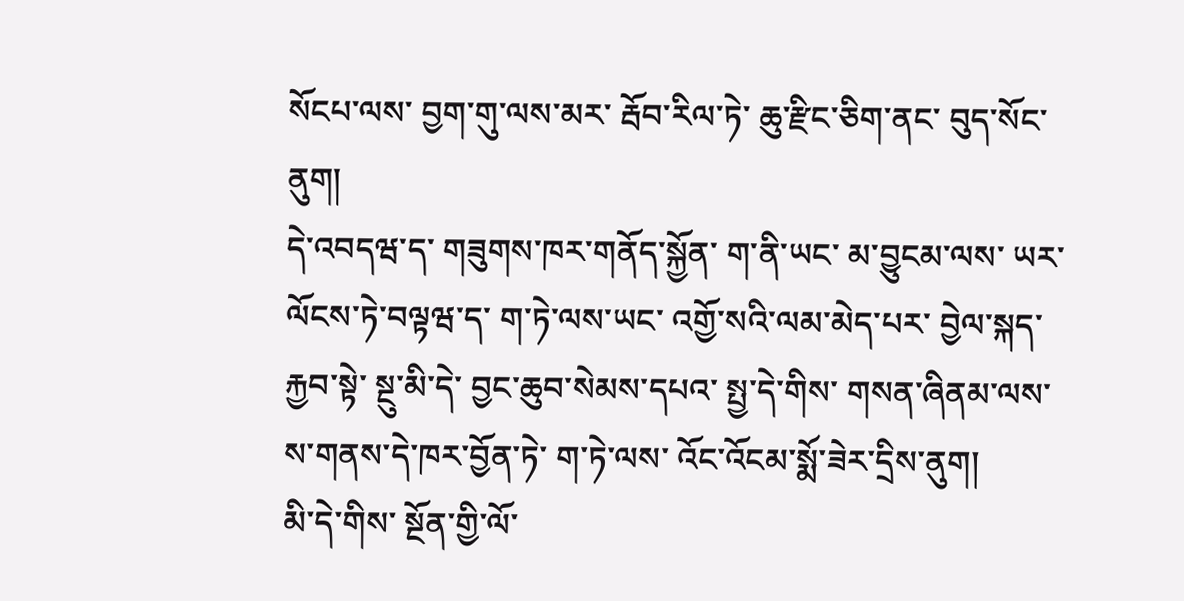སོངཔ་ལས་ བྱག་གུ་ལས་མར་ རྦོབ་རིལ་ཏེ་ ཆུ་རྫིང་ཅིག་ནང་ བུད་སོང་ནུག།
དེ་འབདཝ་ད་ གཟུགས་ཁར་གནོད་སྐྱོན་ ག་ནི་ཡང་ མ་བྱུངམ་ལས་ ཡར་ལོངས་ཏེ་བལྟཝ་ད་ ག་ཏེ་ལས་ཡང་ འགྱོ་སའི་ལམ་མེད་པར་ བྱེལ་སྐད་རྐྱབ་སྟེ་ སྔུ་མི་དེ་ བྱང་ཆུབ་སེམས་དཔའ་ སྤྱ་དེ་གིས་ གསན་ཞིནམ་ལས་ ས་གནས་དེ་ཁར་བྱོན་ཏེ་ ག་ཏེ་ལས་ འོང་འོངམ་སྨོ་ཟེར་དྲིས་ནུག།
མི་དེ་གིས་ སྔོན་གྱི་ལོ་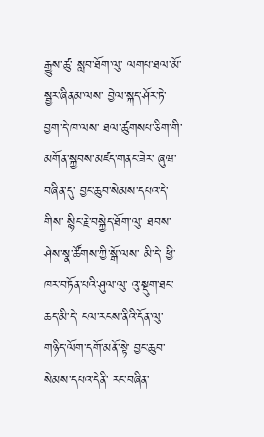རྒྱུས་ཚུ་ སླབ་ཐོག་ལུ་ ལགཔ་ཐལ་མོ་སྦྱར་ཞིནམ་ལས་ བྱེལ་སྐད་ཤོར་ཏེ་ བྱག་དེ་ཁ་ལས་ ཐལ་ཚུགསཔ་ཅིག་གི་ མགོན་སྐྱབས་མཛད་གནང་ཟེར་ ཞུཝ་བཞིན་དུ་ བྱང་ཆུབ་སེམས་དཔའ་དེ་གིས་ སྙིང་རྗེ་བསྐྱེད་ཐོག་ལུ་ ཐབས་ཤེས་སྣ་ཚོགས་ཀྱི་སྒོ་ལས་ མི་དེ་ ཕྱི་ཁར་བཏོན་པའི་ཤུལ་ལུ་ འུ་སྡུག་ཐང་ཆད་མི་དེ་ ངལ་རངས་ནིའི་དོན་ལུ་ གཉིད་ལོག་དགོ་མནོ་སྟེ་ བྱང་ཆུབ་སེམས་དཔའ་དེནི་ རང་བཞིན་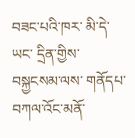བཟང་པའི་ཁར་ མི་དེ་ཡང་ དྲིན་གྱིས་བསྐྱངསམ་ལས་ གནོདཔ་བཀལ་འོང་མནོ་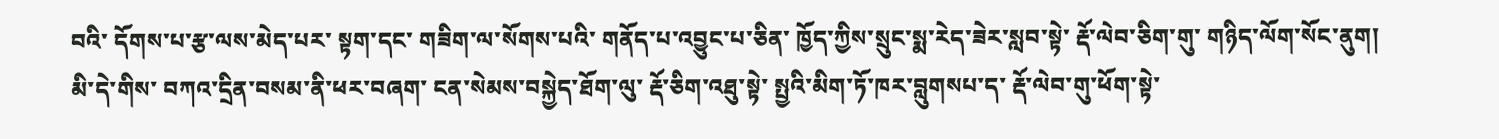བའི་ དོགས་པ་རྩ་ལས་མེད་པར་ སྟག་དང་ གཟིག་ལ་སོགས་པའི་ གནོད་པ་འབྱུང་པ་ཅིན་ ཁྱོད་ཀྱིས་སྲུང་སྨ་རེད་ཟེར་སླབ་སྟེ་ རྡོ་ལེབ་ཅིག་གུ་ གཉིད་ལོག་སོང་ནུག།
མི་དེ་གིས་ བཀའ་དྲིན་བསམ་ནི་ཕར་བཞག་ ངན་སེམས་བསྐྱེད་ཐོག་ལུ་ རྡོ་ཅིག་འཐུ་སྟེ་ སྤྱའི་མིག་ཏོ་ཁར་བླུགསཔ་ད་ རྡོ་ལེབ་གུ་ཕོག་སྟེ་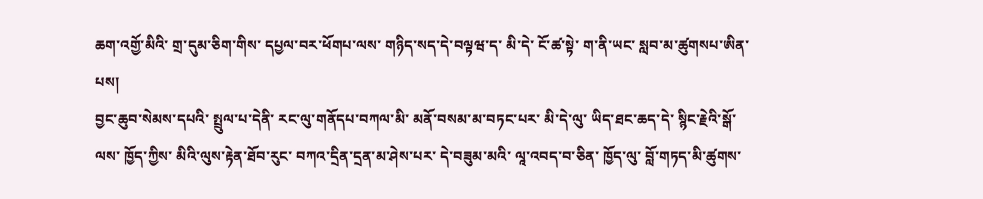ཆག་འགྱོ་མིའི་ གྲ་དུམ་ཅིག་གིས་ དཔྱལ་བར་ཕོགཔ་ལས་ གཉིད་སད་དེ་བལྟཝ་ད་ མི་དེ་ ངོ་ཚ་སྟེ་ ག་ནི་ཡང་ སླབ་མ་ཚུགསཔ་ཨིན་པས།
བྱང་ཆུབ་སེམས་དཔའི་ སྤྲུལ་པ་དེནི་ རང་ལུ་གནོདཔ་བཀལ་མི་ མནོ་བསམ་མ་བཏང་པར་ མི་དེ་ལུ་ ཡིད་ཐང་ཆད་དེ་ སྙིང་རྗེའི་སྒོ་ལས་ ཁྱོད་ཀྱིས་ མིའི་ལུས་རྟེན་ཐོབ་རུང་ བཀའ་དྲིན་དྲན་མ་ཤེས་པར་ དེ་བཟུམ་མའི་ ལཱ་འབད་བ་ཅིན་ ཁྱོད་ལུ་ བློ་གཏད་མི་ཚུགས་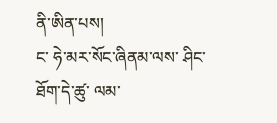ནི་ཨིན་པས།
ང་ ཧེ་མར་སོང་ཞིནམ་ལས་ ཤིང་ཐོག་དེ་ཚུ་ ལམ་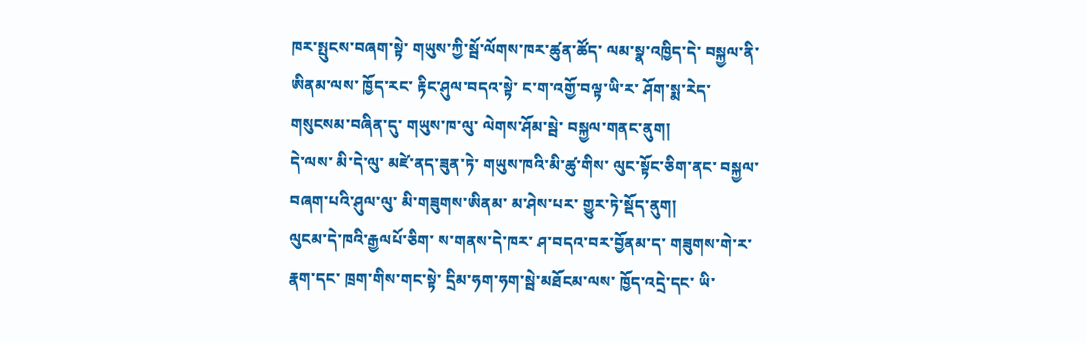ཁར་སྤུངས་བཞག་སྟེ་ གཡུས་ཀྱི་སྦོ་ལོགས་ཁར་ཚུན་ཚོད་ ལམ་སྣ་འཁྱིད་དེ་ བསྐྱལ་ནི་ཨིནམ་ལས་ ཁྱོད་རང་ རྟིང་ཤུལ་བདའ་སྟེ་ ང་ག་འགྱོ་བལྟ་ཡི་ར་ ཤོག་སྨ་རེད་ གསུངསམ་བཞིན་དུ་ གཡུས་ཁ་ལུ་ ལེགས་ཤོམ་སྦེ་ བསྐྱལ་གནང་ནུག།
དེ་ལས་ མི་དེ་ལུ་ མཛེ་ནད་ཟུན་ཏེ་ གཡུས་ཁའི་མི་ཚུ་གིས་ ལུང་སྟོང་ཅིག་ནང་ བསྐྱལ་བཞག་པའི་ཤུལ་ལུ་ མི་གཟུགས་ཨིནམ་ མ་ཤེས་པར་ གྱུར་ཏེ་སྡོད་ནུག།
ལུངམ་དེ་ཁའི་རྒྱལཔོ་ཅིག་ ས་གནས་དེ་ཁར་ ཤ་བདའ་བར་བྱོནམ་ད་ གཟུགས་གེ་ར་ རྣག་དང་ ཁྲག་གིས་གང་སྟེ་ དྲིམ་ཧག་ཧག་སྦེ་མཐོངམ་ལས་ ཁྱོད་འདྲེ་དང་ ཡི་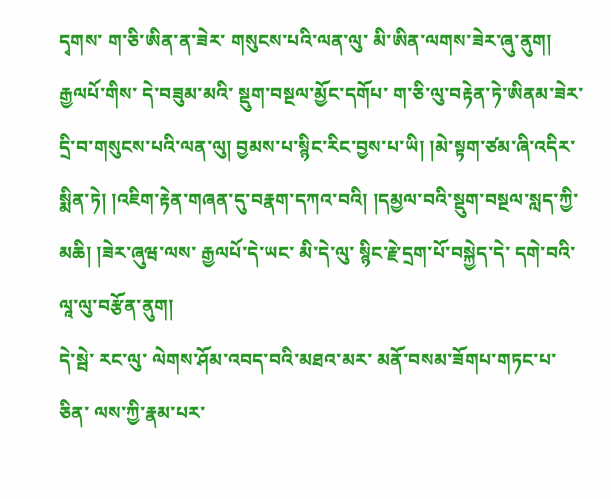དྭགས་ ག་ཅི་ཨིན་ན་ཟེར་ གསུངས་པའི་ལན་ལུ་ མི་ཨིན་ལགས་ཟེར་ཞུ་ནུག།
རྒྱལཔོ་གིས་ དེ་བཟུམ་མའི་ སྡུག་བསྔལ་མྱོང་དགོཔ་ ག་ཅི་ལུ་བརྟེན་ཏེ་ཨིནམ་ཟེར་ དྲི་བ་གསུངས་པའི་ལན་ལུ། བྱམས་པ་སྙིང་རིང་བྱས་པ་ཡི། །མེ་སྟག་ཙམ་ཞི་འདིར་སྨིན་ཏེ། །འཇིག་རྟེན་གཞན་དུ་བརྣག་དཀའ་བའི། །དམྱལ་བའི་སྡུག་བསྔལ་སླད་ཀྱི་མཆི། །ཟེར་ཞུཝ་ལས་ རྒྱལཔོ་དེ་ཡང་ མི་དེ་ལུ་ སྙིང་རྗེ་དྲག་པོ་བསྐྱེད་དེ་ དགེ་བའི་ལཱ་ལུ་བརྩོན་ནུག།
དེ་སྦེ་ རང་ལུ་ ལེགས་ཤོམ་འབད་བའི་མཐའ་མར་ མནོ་བསམ་ཟོགཔ་གཏང་པ་ཅིན་ ལས་ཀྱི་རྣམ་པར་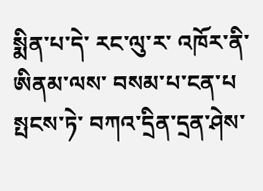སྨིན་པ་དེ་ རང་ལུ་ར་ འཁོར་ནི་ཨིནམ་ལས་ བསམ་པ་ངན་པ སྤངས་ཏེ་ བཀའ་དྲིན་དྲན་ཤེས་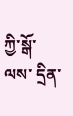ཀྱི་སྒོ་ལས་ དྲིན་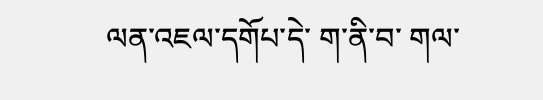ལན་འཇལ་དགོཔ་དེ་ ག་ནི་བ་ གལ་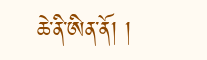ཆེ་ནི་ཨིན་ནོ། །